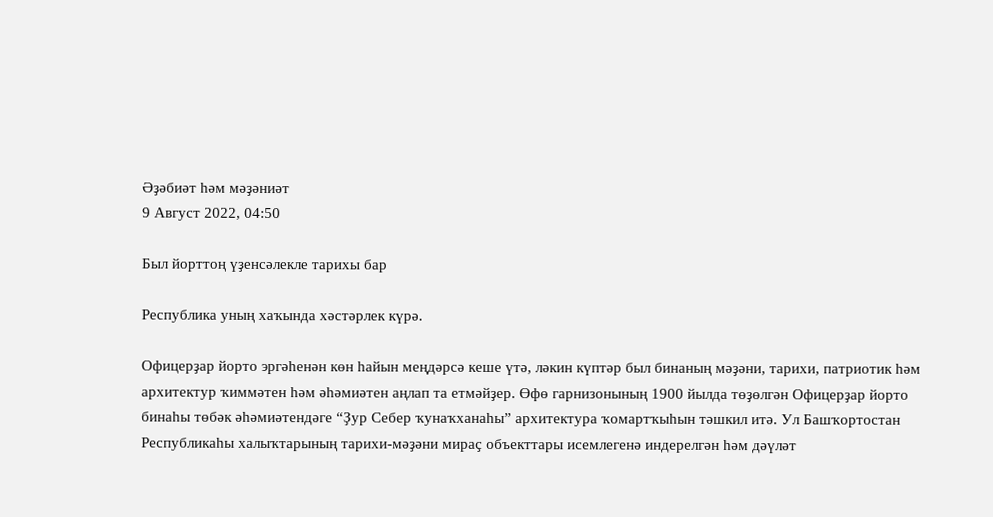Әҙәбиәт һәм мәҙәниәт
9 Август 2022, 04:50

Был йорттоң үҙенсәлекле тарихы бар

Республика уның хаҡында хәстәрлек күрә.

Офицерҙар йорто эргәһенән көн һайын меңдәрсә кеше үтә, ләкин күптәр был бинаның мәҙәни, тарихи, патриотик һәм архитектур ҡиммәтен һәм әһәмиәтен аңлап та етмәйҙер. Өфө гарнизонының 1900 йылда төҙөлгән Офицерҙар йорто бинаһы төбәк әһәмиәтендәге “Ҙур Себер ҡунаҡханаһы” архитектура ҡомартҡыһын тәшкил итә. Ул Башҡортостан Республикаһы халыҡтарының тарихи-мәҙәни мираҫ объекттары исемлегенә индерелгән һәм дәүләт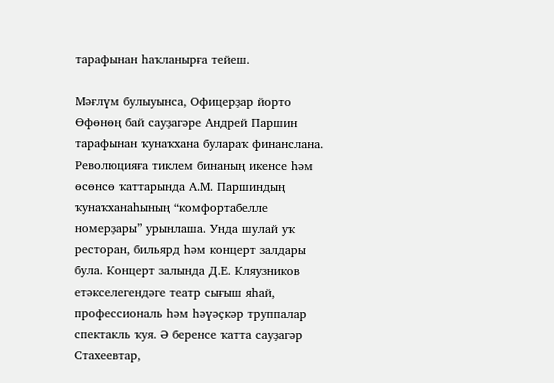тарафынан һаҡланырға тейеш.

Мәғлүм булыуынса, Офицерҙар йорто Өфөнөң бай сауҙагәре Андрей Паршин тарафынан ҡунаҡхана булараҡ финанслана. Революцияға тиклем бинаның икенсе һәм өсөнсө ҡаттарында А.М. Паршиндың ҡунаҡханаһының “комфортабелле номерҙары” урынлаша. Унда шулай уҡ ресторан, бильярд һәм концерт залдары була. Концерт залында Д.Е. Кляузников етәкселегендәге театр сығыш яһай, профессиональ һәм һәүәҫкәр труппалар спектакль ҡуя. Ә беренсе ҡатта сауҙагәр Стахеевтар,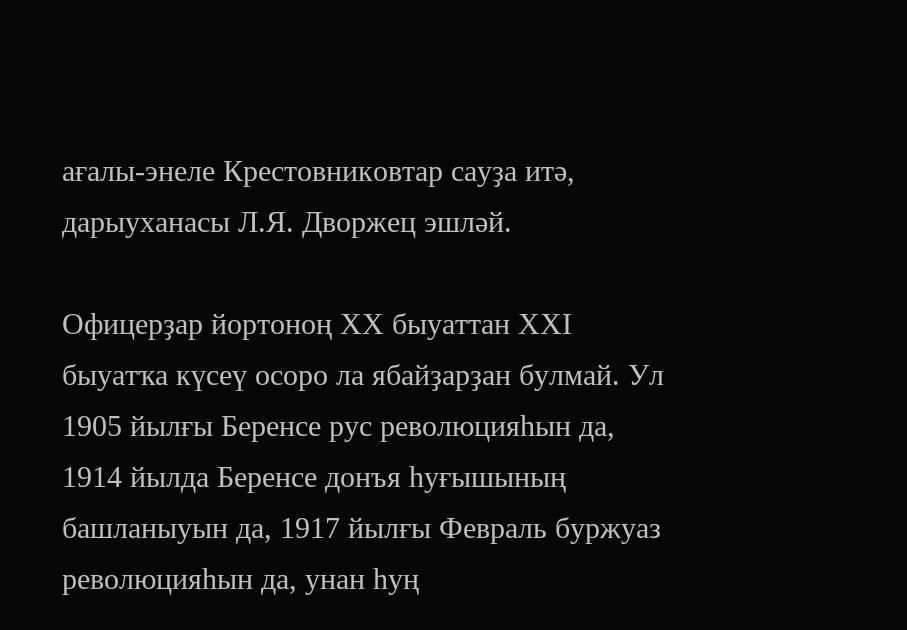ағалы-энеле Крестовниковтар сауҙа итә, дарыуханасы Л.Я. Дворжец эшләй.

Офицерҙар йортоноң ХХ быуаттан ХХI быуатҡа күсеү осоро ла ябайҙарҙан булмай. Ул 1905 йылғы Беренсе рус революцияһын да, 1914 йылда Беренсе донъя һуғышының башланыуын да, 1917 йылғы Февраль буржуаз революцияһын да, унан һуң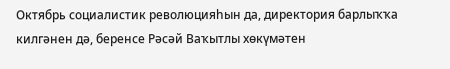Октябрь социалистик революцияһын да, директория барлыҡҡа килгәнен дә, беренсе Рәсәй Ваҡытлы хөкүмәтен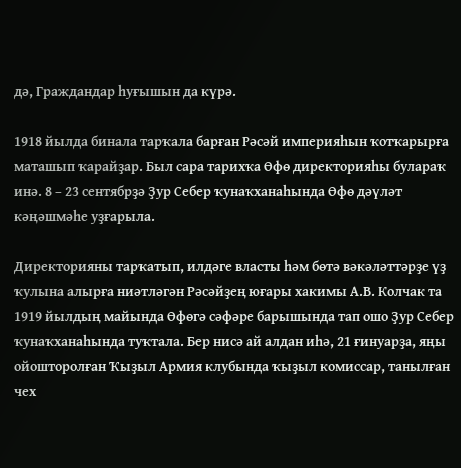дә, Граждандар һуғышын да күрә.

1918 йылда бинала тарҡала барған Рәсәй империяһын ҡотҡарырға маташып ҡарайҙар. Был сара тарихҡа Өфө директорияһы булараҡ инә. 8 – 23 сентябрҙә Ҙур Себер ҡунаҡханаһында Өфө дәүләт кәңәшмәһе уҙғарыла.

Директорияны тарҡатып, илдәге власты һәм бөтә вәкәләттәрҙе үҙ ҡулына алырға ниәтләгән Рәсәйҙең юғары хакимы А.В. Колчак та 1919 йылдың майында Өфөгә сәфәре барышында тап ошо Ҙур Себер ҡунаҡханаһында туҡтала. Бер нисә ай алдан иһә, 21 ғинуарҙа, яңы ойошторолған Ҡыҙыл Армия клубында ҡыҙыл комиссар, танылған чех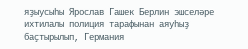яҙыусыһы Ярослав Гашек Берлин эшселәре ихтилалы полиция тарафынан аяуһыҙ баҫтырылып, Германия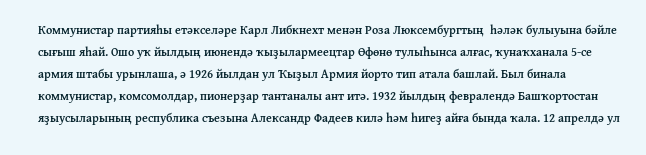Коммунистар партияһы етәкселәре Карл Либкнехт менән Роза Люксембургтың  һәләк булыуына бәйле сығыш яһай. Ошо уҡ йылдың июнендә ҡыҙылармеецтар Өфөнө тулыһынса алғас, ҡунаҡханала 5-се армия штабы урынлаша, ә 1926 йылдан ул Ҡыҙыл Армия йорто тип атала башлай. Был бинала коммунистар, комсомолдар, пионерҙар тантаналы ант итә. 1932 йылдың февралендә Башҡортостан яҙыусыларының республика съезына Александр Фадеев килә һәм һигеҙ айға бында ҡала. 12 апрелдә ул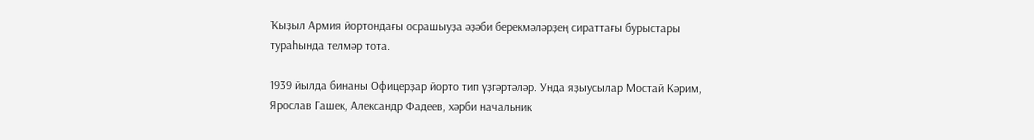Ҡыҙыл Армия йортондағы осрашыуҙа әҙәби берекмәләрҙең сираттағы бурыстары тураһында телмәр тота.

1939 йылда бинаны Офицерҙар йорто тип үҙгәртәләр. Унда яҙыусылар Мостай Кәрим, Ярослав Гашек, Александр Фадеев, хәрби начальник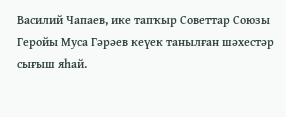Василий Чапаев, ике тапҡыр Советтар Союзы Геройы Муса Гәрәев кеүек танылған шәхестәр сығыш яһай.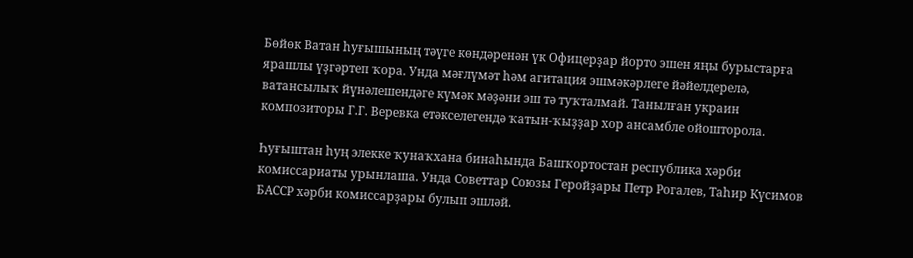Бөйөк Ватан һуғышының тәүге көндәренән үк Офицерҙар йорто эшен яңы бурыстарға ярашлы үҙгәртеп ҡора. Унда мәғлүмәт һәм агитация эшмәкәрлеге йәйелдерелә, ватансылыҡ йүнәлешендәге күмәк мәҙәни эш тә туҡталмай. Танылған украин композиторы Г.Г. Веревка етәкселегендә ҡатын-ҡыҙҙар хор ансамбле ойошторола.

Һуғыштан һуң элекке ҡунаҡхана бинаһында Башҡортостан республика хәрби комиссариаты урынлаша. Унда Советтар Союзы Геройҙары Петр Рогалев, Таһир Күсимов БАССР хәрби комиссарҙары булып эшләй.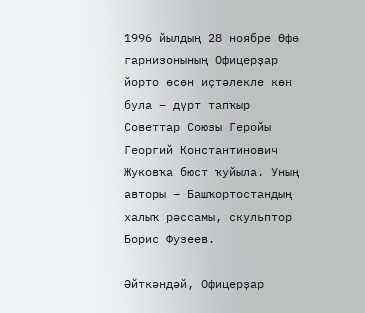1996 йылдың 28 ноябре Өфө гарнизонының Офицерҙар йорто өсөн иҫтәлекле көн була – дүрт тапҡыр Советтар Союзы Геройы Георгий Константинович Жуковҡа бюст ҡуйыла. Уның авторы – Башҡортостандың халыҡ рәссамы, скульптор Борис Фузеев.

Әйткәндәй, Офицерҙар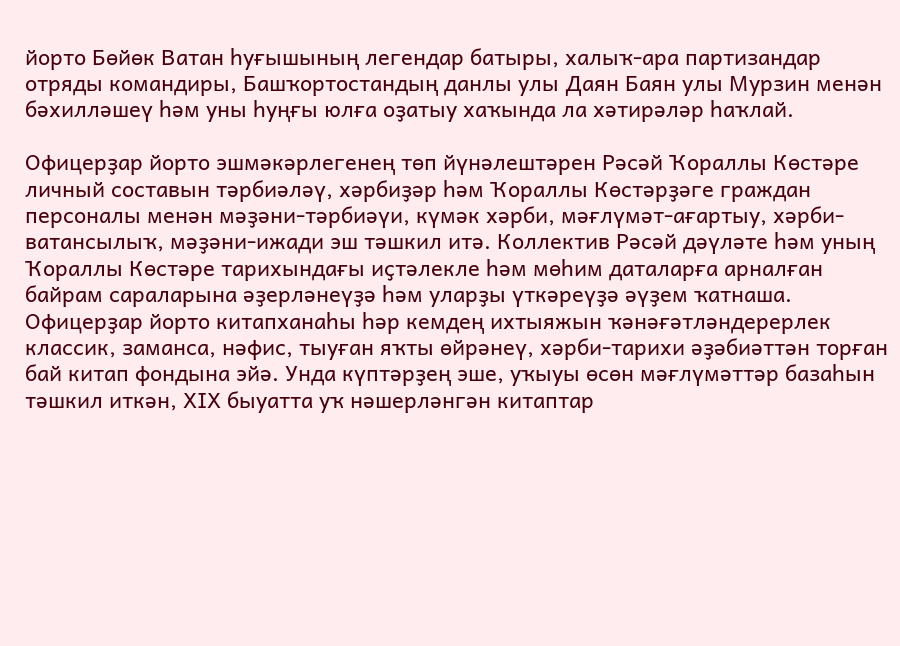йорто Бөйөк Ватан һуғышының легендар батыры, халыҡ-ара партизандар отряды командиры, Башҡортостандың данлы улы Даян Баян улы Мурзин менән бәхилләшеү һәм уны һуңғы юлға оҙатыу хаҡында ла хәтирәләр һаҡлай.

Офицерҙар йорто эшмәкәрлегенең төп йүнәлештәрен Рәсәй Ҡораллы Көстәре личный составын тәрбиәләү, хәрбиҙәр һәм Ҡораллы Көстәрҙәге граждан персоналы менән мәҙәни-тәрбиәүи, күмәк хәрби, мәғлүмәт-ағартыу, хәрби-ватансылыҡ, мәҙәни-ижади эш тәшкил итә. Коллектив Рәсәй дәүләте һәм уның Ҡораллы Көстәре тарихындағы иҫтәлекле һәм мөһим даталарға арналған байрам сараларына әҙерләнеүҙә һәм уларҙы үткәреүҙә әүҙем ҡатнаша. Офицерҙар йорто китапханаһы һәр кемдең ихтыяжын ҡәнәғәтләндерерлек классик, заманса, нәфис, тыуған яҡты өйрәнеү, хәрби-тарихи әҙәбиәттән торған бай китап фондына эйә. Унда күптәрҙең эше, уҡыуы өсөн мәғлүмәттәр базаһын тәшкил иткән, ХIХ быуатта уҡ нәшерләнгән китаптар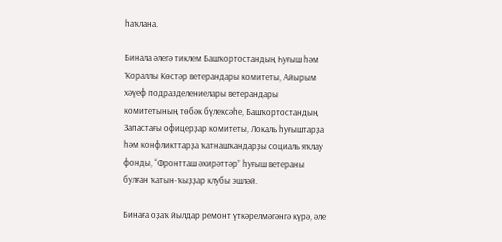һаҡлана.

Бинала әлегә тиклем Башҡортостандың Һуғыш һәм Ҡораллы Көстәр ветерандары комитеты, Айырым хәүеф подразделениелары ветерандары комитетының төбәк бүлексәһе, Башҡортостандың Запастағы офицерҙар комитеты, Локаль һуғыштарҙа һәм конфликттарҙа ҡатнашҡандарҙы социаль яҡлау фонды, “Фронтташ әхирәттәр” һуғыш ветераны булған ҡатын-ҡыҙҙар клубы эшләй.

Бинаға оҙаҡ йылдар ремонт үткәрелмәгәнгә күрә, әле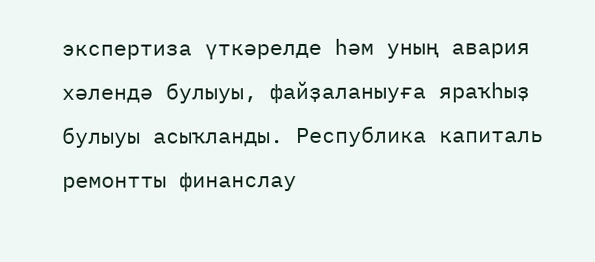экспертиза үткәрелде һәм уның авария хәлендә булыуы, файҙаланыуға яраҡһыҙ булыуы асыҡланды. Республика капиталь ремонтты финанслау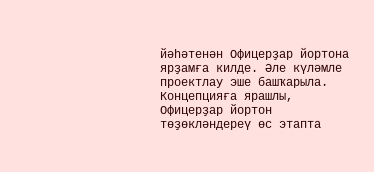йәһәтенән Офицерҙар йортона ярҙамға килде. Әле күләмле проектлау эше башҡарыла. Концепцияға ярашлы, Офицерҙар йортон төҙөкләндереү өс этапта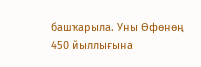башҡарыла. Уны Өфөнөң 450 йыллығына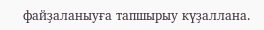файҙаланыуға тапшырыу күҙаллана.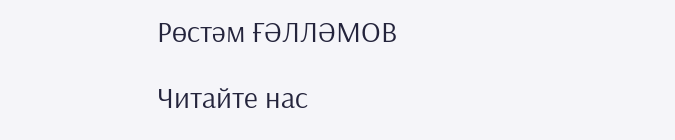Рөстәм ҒӘЛЛӘМОВ

Читайте нас